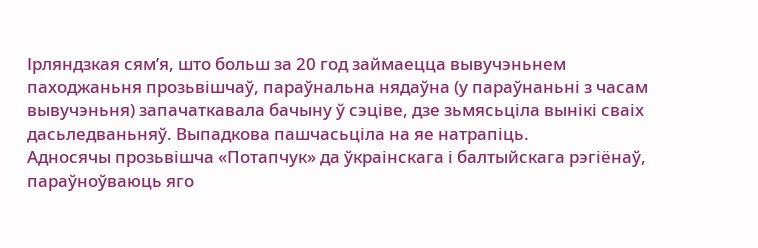Ірляндзкая сям’я, што больш за 20 год займаецца вывучэньнем паходжаньня прозьвішчаў, параўнальна нядаўна (у параўнаньні з часам вывучэньня) запачаткавала бачыну ў сэціве, дзе зьмясьціла вынікі сваіх дасьледваньняў. Выпадкова пашчасьціла на яе натрапіць.
Адносячы прозьвішча «Потапчук» да ўкраінскага і балтыйскага рэгіёнаў, параўноўваюць яго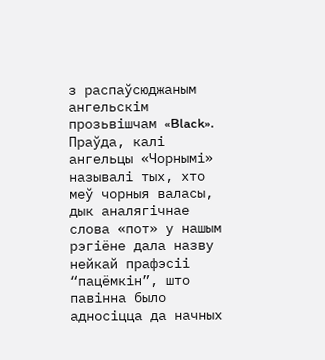з распаўсюджаным ангельскім прозьвішчам «Black». Праўда, калі ангельцы «Чорнымі» называлі тых, хто меў чорныя валасы, дык аналягічнае слова «пот» у нашым рэгіёне дала назву нейкай прафэсіі “пацёмкін”, што павінна было адносіцца да начных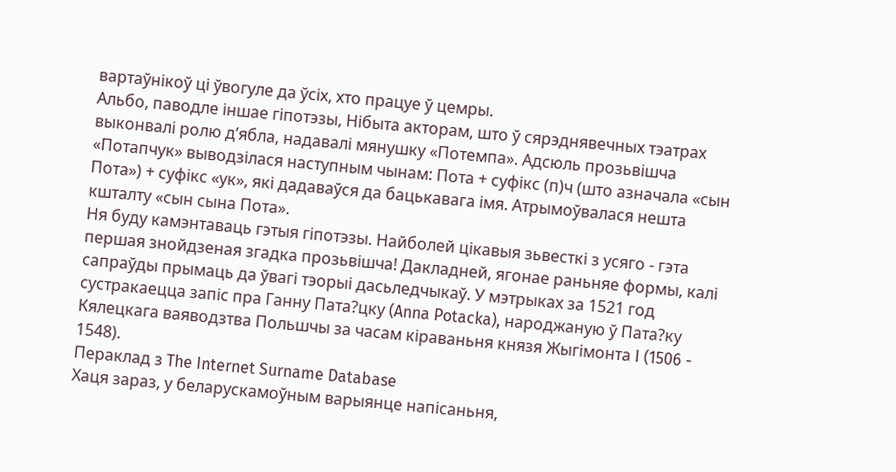вартаўнікоў ці ўвогуле да ўсіх, хто працуе ў цемры.
Альбо, паводле іншае гіпотэзы, Нібыта акторам, што ў сярэднявечных тэатрах выконвалі ролю д’ябла, надавалі мянушку «Потемпа». Адсюль прозьвішча «Потапчук» выводзілася наступным чынам: Пота + суфікс (п)ч (што азначала «сын Пота») + суфікс «ук», які дадаваўся да бацькавага імя. Атрымоўвалася нешта кшталту «сын сына Пота».
Ня буду камэнтаваць гэтыя гіпотэзы. Найболей цікавыя зьвесткі з усяго - гэта першая знойдзеная згадка прозьвішча! Дакладней, ягонае раньняе формы, калі сапраўды прымаць да ўвагі тэорыі дасьледчыкаў. У мэтрыках за 1521 год сустракаецца запіс пра Ганну Пата?цку (Anna Potacka), народжаную ў Пата?ку Кялецкага ваяводзтва Польшчы за часам кіраваньня князя Жыгімонта I (1506 - 1548).
Пераклад з The Internet Surname Database
Хаця зараз, у беларускамоўным варыянце напісаньня,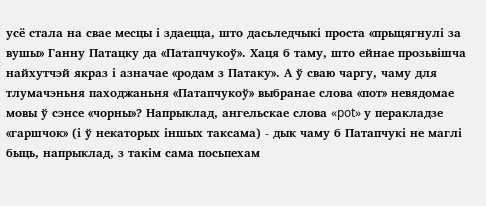усё стала на свае месцы і здаецца, што дасьледчыкі проста «прыцягнулі за вушы» Ганну Патацку да «Патапчукоў». Хаця б таму, што ейнае прозьвішча найхутчэй якраз і азначае «родам з Патаку». А ў сваю чаргу, чаму для тлумачэньня паходжаньня «Патапчукоў» выбранае слова «пот» невядомае мовы ў сэнсе «чорны»? Напрыклад, ангельскае слова «pot» у перакладзе «гаршчок» (і ў некаторых іншых таксама) - дык чаму б Патапчукі не маглі быць, напрыклад, з такім сама посьпехам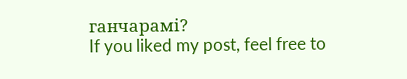ганчарамі?
If you liked my post, feel free to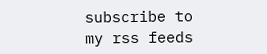subscribe to my rss feeds